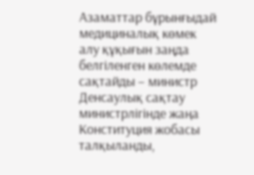Азаматтар бұрынғыдай медициналық көмек алу құқығын заңда белгіленген көлемде сақтайды – министр
Денсаулық сақтау министрлігінде жаңа Конституция жобасы талқыланды,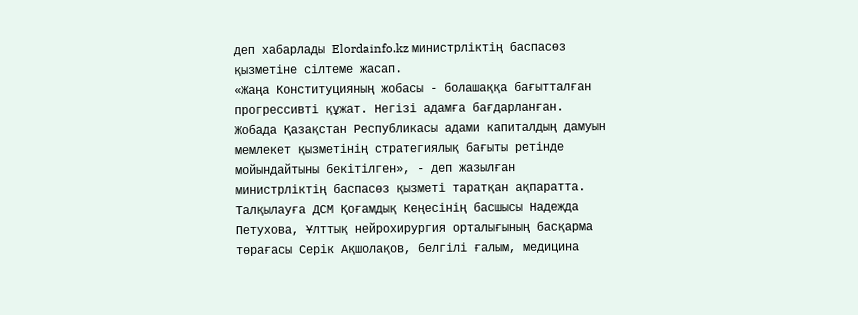деп хабарлады Elordainfo.kz министрліктің баспасөз қызметіне сілтеме жасап.
«Жаңа Конституцияның жобасы - болашаққа бағытталған прогрессивті құжат. Негізі адамға бағдарланған. Жобада Қазақстан Республикасы адами капиталдың дамуын мемлекет қызметінің стратегиялық бағыты ретінде мойындайтыны бекітілген», - деп жазылған министрліктің баспасөз қызметі таратқан ақпаратта.
Талқылауға ДСМ Қоғамдық Кеңесінің басшысы Надежда Петухова, Ұлттық нейрохирургия орталығының басқарма төрағасы Серік Ақшолақов, белгілі ғалым, медицина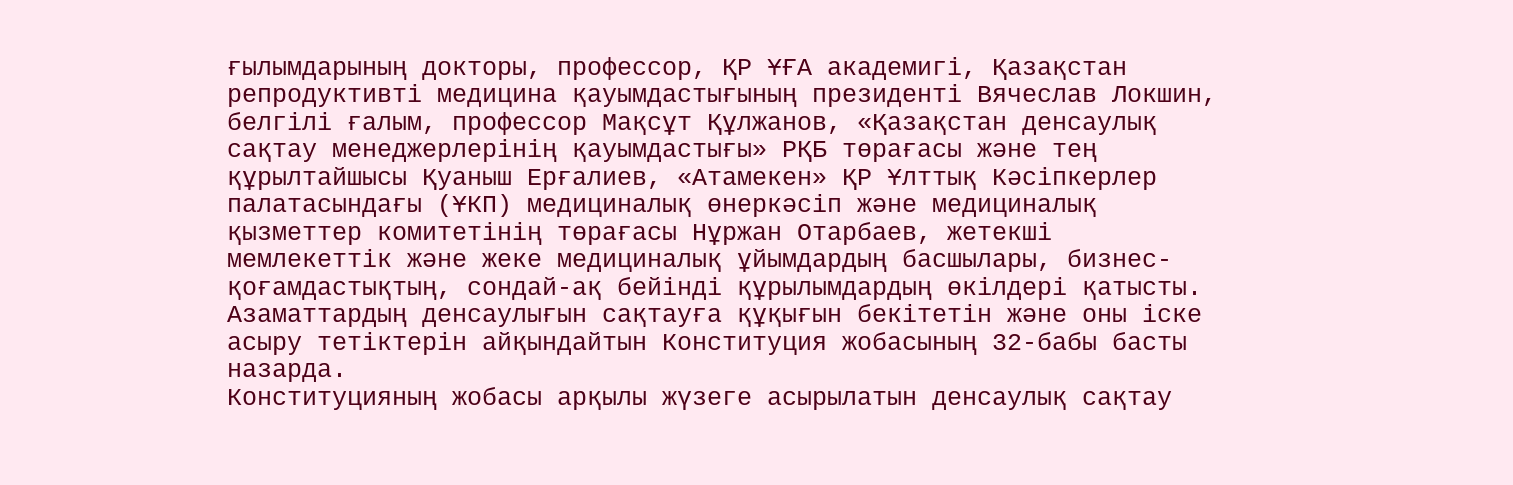ғылымдарының докторы, профессор, ҚР ҰҒА академигі, Қазақстан репродуктивті медицина қауымдастығының президенті Вячеслав Локшин, белгілі ғалым, профессор Мақсұт Құлжанов, «Қазақстан денсаулық сақтау менеджерлерінің қауымдастығы» РҚБ төрағасы және тең құрылтайшысы Қуаныш Ерғалиев, «Атамекен» ҚР Ұлттық Кәсіпкерлер палатасындағы (ҰКП) медициналық өнеркәсіп және медициналық қызметтер комитетінің төрағасы Нұржан Отарбаев, жетекші мемлекеттік және жеке медициналық ұйымдардың басшылары, бизнес-қоғамдастықтың, сондай-ақ бейінді құрылымдардың өкілдері қатысты.
Азаматтардың денсаулығын сақтауға құқығын бекітетін және оны іске асыру тетіктерін айқындайтын Конституция жобасының 32-бабы басты назарда.
Конституцияның жобасы арқылы жүзеге асырылатын денсаулық сақтау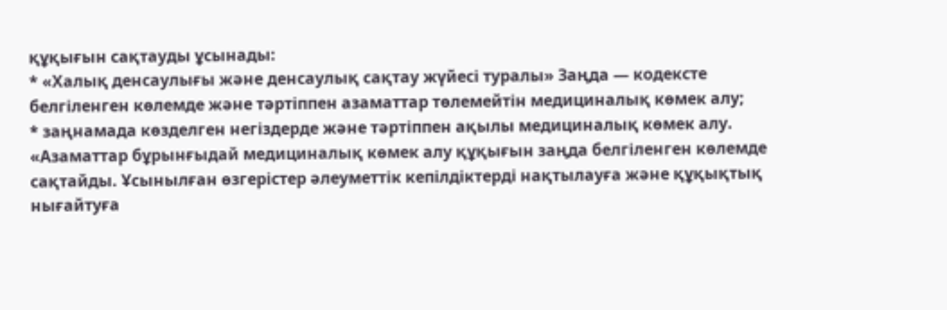құқығын сақтауды ұсынады:
* «Халық денсаулығы және денсаулық сақтау жүйесі туралы» Заңда — кодексте белгіленген көлемде және тәртіппен азаматтар төлемейтін медициналық көмек алу;
* заңнамада көзделген негіздерде және тәртіппен ақылы медициналық көмек алу.
«Азаматтар бұрынғыдай медициналық көмек алу құқығын заңда белгіленген көлемде сақтайды. Ұсынылған өзгерістер әлеуметтік кепілдіктерді нақтылауға және құқықтық нығайтуға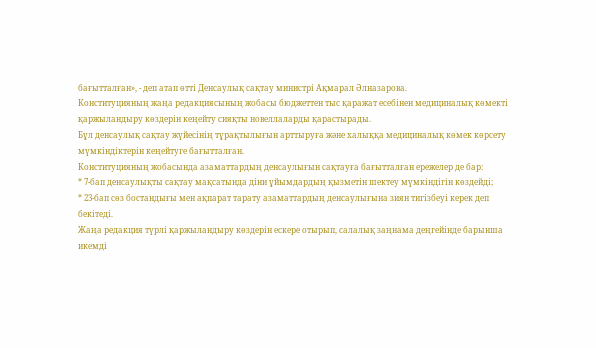бағытталған», - деп атап өтті Денсаулық сақтау министрі Ақмарал Әлназарова.
Конституцияның жаңа редакциясының жобасы бюджеттен тыс қаражат есебінен медициналық көмекті қаржыландыру көздерін кеңейту сияқты новеллаларды қарастырады.
Бұл денсаулық сақтау жүйесінің тұрақтылығын арттыруға және халыққа медициналық көмек көрсету мүмкіндіктерін кеңейтуге бағытталған.
Конституцияның жобасында азаматтардың денсаулығын сақтауға бағытталған ережелер де бар:
* 7-бап денсаулықты сақтау мақсатында діни ұйымдардың қызметін шектеу мүмкіндігін көздейді;
* 23-бап сөз бостандығы мен ақпарат тарату азаматтардың денсаулығына зиян тигізбеуі керек деп бекітеді.
Жаңа редакция түрлі қаржыландыру көздерін ескере отырып, салалық заңнама деңгейінде барынша икемді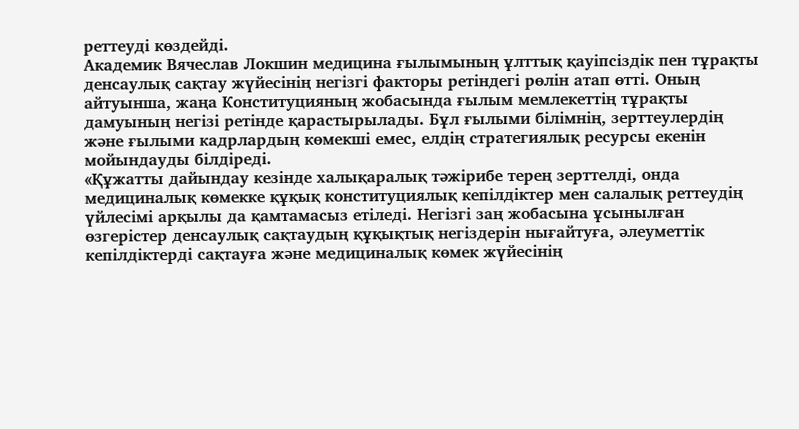реттеуді көздейді.
Академик Вячеслав Локшин медицина ғылымының ұлттық қауіпсіздік пен тұрақты денсаулық сақтау жүйесінің негізгі факторы ретіндегі рөлін атап өтті. Оның айтуынша, жаңа Конституцияның жобасында ғылым мемлекеттің тұрақты дамуының негізі ретінде қарастырылады. Бұл ғылыми білімнің, зерттеулердің және ғылыми кадрлардың көмекші емес, елдің стратегиялық ресурсы екенін мойындауды білдіреді.
«Құжатты дайындау кезінде халықаралық тәжірибе терең зерттелді, онда медициналық көмекке құқық конституциялық кепілдіктер мен салалық реттеудің үйлесімі арқылы да қамтамасыз етіледі. Негізгі заң жобасына ұсынылған өзгерістер денсаулық сақтаудың құқықтық негіздерін нығайтуға, әлеуметтік кепілдіктерді сақтауға және медициналық көмек жүйесінің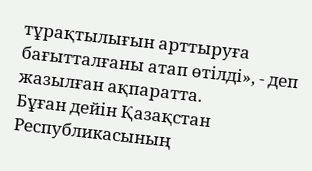тұрақтылығын арттыруға бағытталғаны атап өтілді», - деп жазылған ақпаратта.
Бұған дейін Қазақстан Республикасының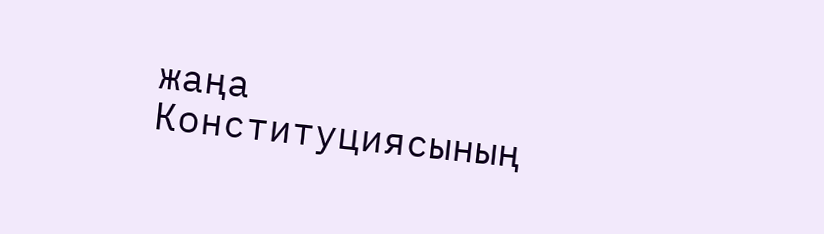жаңа Конституциясының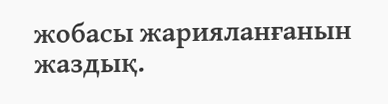жобасы жарияланғанын жаздық.